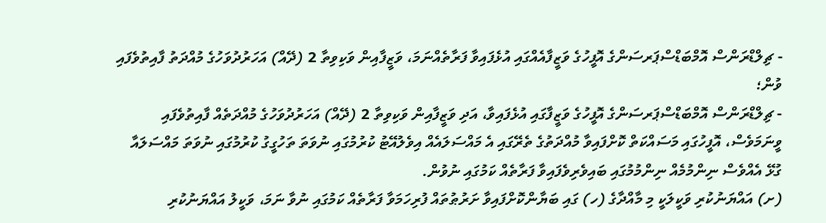- ޗިލްޑްރަންސް އޮމްބަޑްސްޕަރސަންގެ އޮފީހުގެ ވަޒީފާއެއްގައި އުޅެފައިވާ ފަރާތެއްނަމަ، ވަޒީފާއިން ވަކިވިތާ 2 (ދޭއް) އަހަރުދުވަހުގެ މުއްދަތު ފާއިތުވެފައި ވުން؛
- ޗިލްޑްރަންސް އޮމްބަޑްސްޕަރސަންގެ އޮފީހުގެ ވަޒީފާގައި އުޅެފައިވާ، އަދި ވަޒީފާއިން ވަކިވިތާ 2 (ދޭއް) އަހަރުދުވަހުގެ މުއްދަތެއް ފާއިތުވެފައި ވީނަމަވެސް، އޮފީހުގައި މަސައްކަތް ކޮށްފައިވާ މުއްދަތުގެ ތެރޭގައި އެ މައްސަލައެއް އިވެލުއޭޓު ކުރުމުގައި ނުވަތަ ތަހުގީގު ކުރުމުގައި ނުވަތަ މައްސަލައާ ގުޅޭ އެއްވެސް ނިންމުމެއް ނިންމުމުގައި ބައިވެރިވެފައިވާ ފަރާތެއް ކަމުގައި ނުވުން.
(ށ) އައްޔަނުކުރި ވަކީލަކީ މި މާއްދާގެ (ހ) ގައި ބަޔާންކޮށްފައިވާ ށަރުޠުތައް ފުރިހަމަވާ ފަރާތެއް ކަމުގައި ނުވާ ނަމަ، ވަކީލު އައްޔަނުކުރި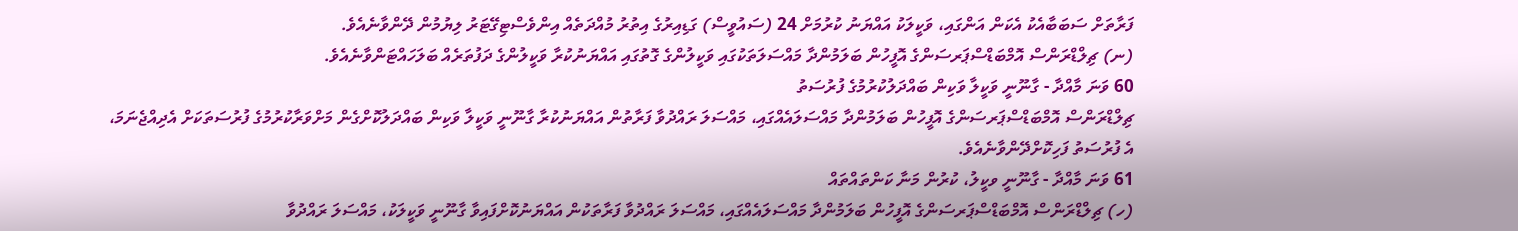ފަރާތަށް ސަބަބާއެކު އެކަން އަންގައި، ވަކީލަކު އައްޔަނު ކުރުމަށް 24 (ސައުވީސް) ގަޑިއިރުގެ އިތުރު މުއްދަތެއް އިންވެސްޓިގޭޓަރު ލިޔުމުން ދޭންވާނެއެވެ.
(ނ) ޗިލްޑްރަންސް އޮމްބަޑްސްޕަރސަންގެ އޮފީހުން ބަލަމުންދާ މައްސަލަތަކުގައި ވަކީލުންގެ ގޮތުގައި އައްޔަނުކުރާ ވަކީލުންގެ ދަފުތަރެއް ބަލަހައްޓަންވާނެއެވެ.
60 ވަނަ މާއްދާ - ގާނޫނީ ވަކީލާ ވަކިން ބައްދަލުކުރުމުގެ ފުރުސަތު
ޗިލްޑްރަންސް އޮމްބަޑްސްޕަރސަންގެ އޮފީހުން ބަލަމުންދާ މައްސަލައެއްގައި، މައްސަލަ ރައްދުވާ ފަރާތުން އައްޔަނުކުރާ ގާނޫނީ ވަކީލާ ވަކިން ބައްދަލުކޮށްގެން މަށްވަރާކުރުމުގެ ފުރުސަތަކަށް އެދިއްޖެނަމަ، އެ ފުރުސަތު ފަހިކޮށްދޭންވާނެއެވެ.
61 ވަނަ މާއްދާ - ގާނޫނީ ވކީލު، ކުރުން މަނާ ކަންތައްތައް
(ހ) ޗިލްޑްރަންސް އޮމްބަޑްސްޕަރސަންގެ އޮފީހުން ބަލަމުންދާ މައްސަލައެއްގައި، މައްސަލަ ރައްދުވާ ފަރާތަކުން އައްޔަނުކޮށްފައިވާ ގާނޫނީ ވަކީލަކު، މައްސަލަ ރައްދުވާ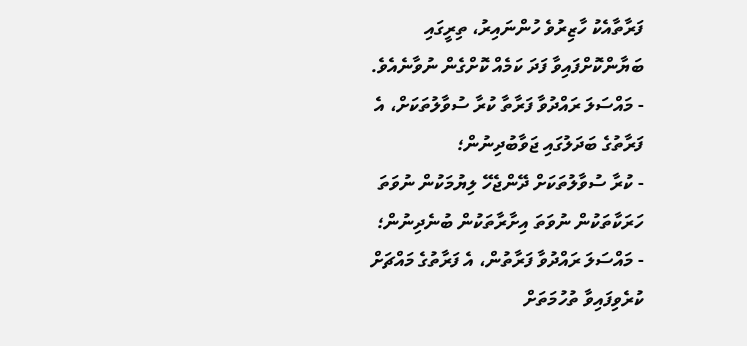ފަރާތާއެކު ހާޒިރުވެ ހުންނައިރު، ތިރީގައި ބަޔާންކޮށްފައިވާ ފަދަ ކަމެއް ކޮށްގެން ނުވާނެއެވެ.
- މައްސަލަ ރައްދުވާ ފަރާތާ ކުރާ ސުވާލުތަކަށް، އެ ފަރާތުގެ ބަދަލުގައި ޖަވާބުދިނުން؛
- ކުރާ ސުވާލުތަކަށް ދޭންޖެހޭ ލިޔުމަކުން ނުވަތަ ހަރަކާތަކުން ނުވަތަ އިށާރާތަކުން ބުނެދިނުން؛
- މައްސަލަ ރައްދުވާ ފަރާތުން، އެ ފަރާތުގެ މައްޗަށް ކުރެވިފައިވާ ތުހުމަތަށް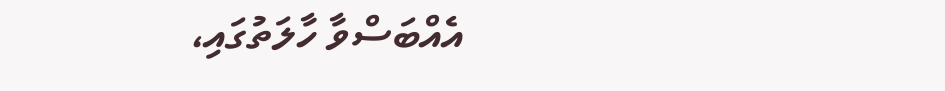އެއްބަސްވާ ހާލަތުގައި،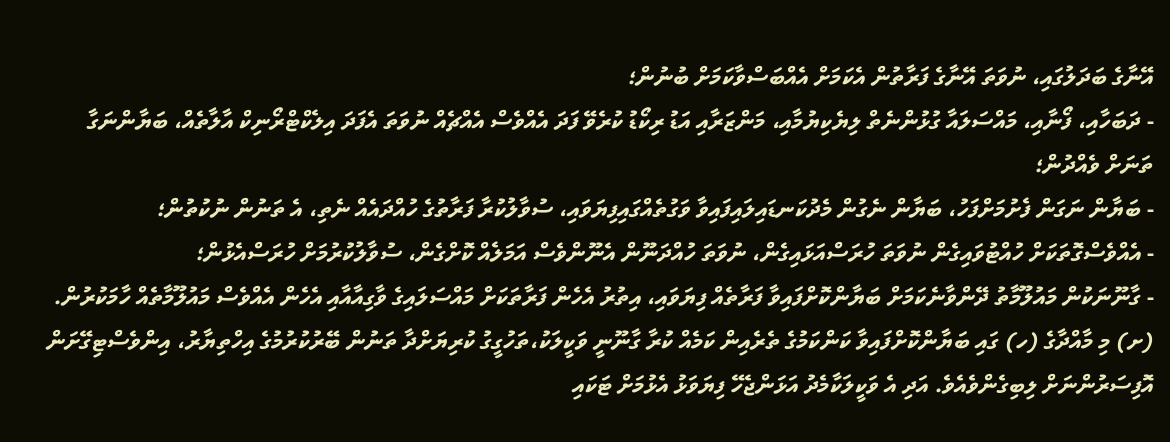އޭނާގެ ބަދަލުގައި، ނުވަތަ އޭނާގެ ފަރާތުން އެކަމަށް އެއްބަސްވާކަމަށް ބުނުން؛
- ދަބަހާއި، ފޯނާއި، މައްސަލައާ ގުޅުންނެތް ލިޔެކިޔުމާއި، މަންޒަރާއި އަޑު ރިކޯޑު ކުރެވޭ ފަދަ އެއްވެސް އެއްޗެއް ނުވަތަ އެފަދަ އިލެކްޓްރޯނިކް އާލާތެއް، ބަޔާންނަގާ ތަނަށް ވެއްދުން؛
- ބަޔާން ނަގަން ފެށުމަށްފަހު، ބަޔާން ނެގުން މެދުކަނޑައިލައިފައިވާ ވަގުތެއްގައިފިޔަވައި، ސުވާލުކުރާ ފަރާތުގެ ހުއްދައެއް ނެތި، އެ ތަނުން ނުކުތުން؛
- އެއްވެސްގޮތަކަށް ހުއްޓުވައިގެން ނުވަތަ ހުރަސްއަޅައިގެން، ނުވަތަ ހުއްދަނޫން އެނޫންވެސް އަމަލެއް ކޮށްގެން، ސުވާލުކުރުމަށް ހުރަސްއެޅުން؛
- ގާނޫނަކުން މައުލޫމާތު ދޭންވާނެކަމަށް ބަޔާންކޮށްފައިވާ ފަރާތެއް ފިޔަވައި، އިތުރު އެހެން ފަރާތަކަށް މައްސަލައިގެ ވާގިއާއާއި އެހެން އެއްވެސް މައުލޫމާތެއް ހާމަކުރުން.
(ށ) މި މާއްދާގެ (ހ) ގައި ބަޔާންކޮށްފައިވާ ކަންކަމުގެ ތެރެއިން ކަމެއް ކުރާ ގާނޫނީ ވަކީލަކު،ތަހުގީގު ކުރިޔަށްދާ ތަނުން ބޭރުކުރުމުގެ އިހްތިޔާރު، އިންވެސްޓިގޭށަން އޮފިސަރުންނަށް ލިބިގެންވެއެވެ. އަދި އެ ވަކީލަކާމެދު އަޅަންޖެހޭ ފިޔަވަޅު އެޅުމަށް ޓަކައި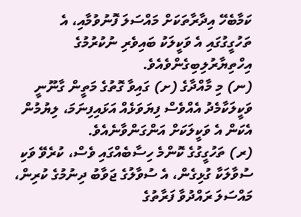ކަމާބެހޭ އިދާރާތަކަށް މައްސަލަ ފޮނުވުމާއި، އެ ތަހުގީގުގައި އެ ވަކީލަކު ބައިވެރި ނުކުރުމުގެ އިހްތިޔާރުލިބިގެންވެއެވެ.
(ނ) މި މާއްދާގެ (ށ) ގައިވާ ގޮތުގެ މަތީން ގާނޫނީ ވަކީލަކާމެދު އެއްވެސް ފިޔަވަޅެއް އަޅައިފިނަމަ، ލިޔުމުން އެކަން އެ ވަކީލަކަށް އަންގަންވާނެއެވެ.
(ރ) ތަހުގީގުގެ ކޮންމެ ހިސާބެއްގައި ވެސް، ކުރެވޭ ވަކި ސުވާލަކާ ގުޅިގެން، އެ ސުވާލުގެ ޖަވާބު ދިނުމުގެ ކުރިން، މައްސަލަ ރައްދުވާ ފަރާތުގެ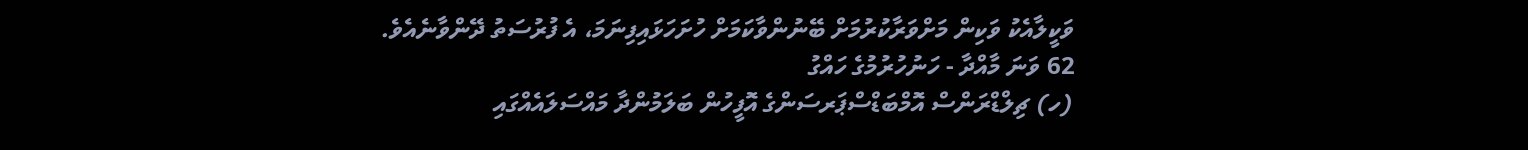ވަކީލާއެކު ވަކިން މަށްވަރާކުރުމަށް ބޭނުންވާކަމަށް ހުށަހަޅައިފިނަމަ، އެ ފުރުސަތު ދޭންވާނެއެވެ.
62 ވަނަ މާއްދާ - ހަނުހުރުމުގެ ހައްގު
(ހ) ޗިލްޑްރަންސް އޮމްބަޑްސްޕަރސަންގެ އޮފީހުން ބަލަމުންދާ މައްސަލައެއްގައި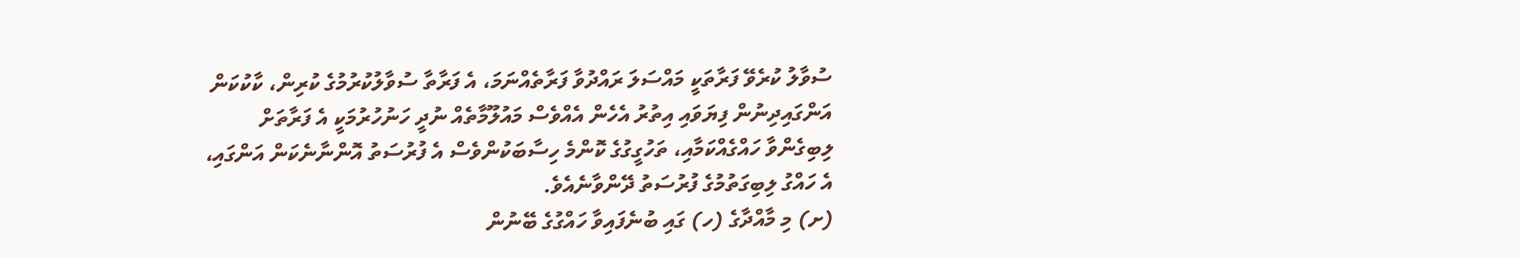ސުވާލު ކުރެވޭ ފަރާތަކީ މައްސަލަ ރައްދުވާ ފަރާތެއްނަމަ، އެ ފަރާތާ ސުވާލުކުރުމުގެ ކުރިން، ކާކުކަން އަންގައިދިނުން ފިޔަވައި އިތުރު އެހެން އެއްވެސް މައުލޫމާތެއް ނުދީ ހަނުހުރުމަކީ އެ ފަރާތަށް ލިބިގެންވާ ހައްގެއްކަމާއި، ތަހުގީގުގެ ކޮންމެ ހިސާބަކުންވެސް އެ ފުރުސަތު އޮންނާނެކަން އަންގައި، އެ ހައްގު ލިބިގަތުމުގެ ފުރުސަތު ދޭންވާނެއެވެ.
(ށ) މި މާއްދާގެ (ހ) ގައި ބުނެފައިވާ ހައްގުގެ ބޭނުން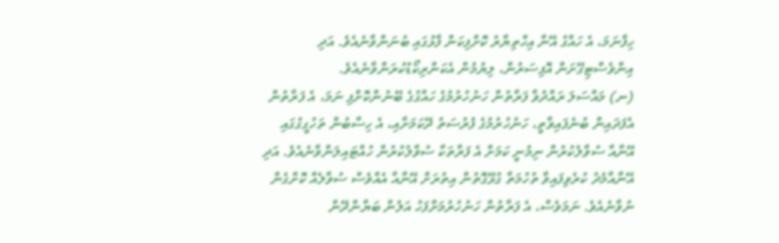ހިފާނަމަ، އެ ހައްގު އޭނާ އިހްތިޔާރު ކޮށްފިކަން ފާޅުގައި ބުނަންވާނެއެވެ. އަދި އިންވެސްޓިގޭށަން އޮފިސަރުން، ލިޔުމުން އެކަންރިކޯޑުކުރަންވާނެއެވެ.
(ނ) މައްސަލަ ރައްދުވާ ފަރާތުން ހަނުހުރުމުގެ ހައްގުގެ ބޭނުންކޮށްފި ނަމަ، އެ ފަރާތުން އެފަދައިން ބުނެފައިވާތީ، ހަނުހުރުމުގެ ފުރުސަތު ދޭކަމަށާއި، އެ ހިސާބުން ތަހުގީގުގައި އޭނާއާ ސުވާލުކުރުން ނިމުނީ ކަމަށް އެ ފަރާތަކާ ސުވާލުކުރުން ހުއްޓައިލަންވާނެއެވެ. އަދި އޭނާއާމެދު ކުރެވިފައިވާ ތުހުމަތާ ގުޅޭގޮތުން އިތުރަށް އޭނާއާ އެއްވެސް ސުވާލެއް ކޮށްގެން ނުވާނެއެވެ. ނަމަވެސް، އެ ފަރާތުން ހަނުހުރުމަށްފަހު އަލުން ބަޔާންދޭން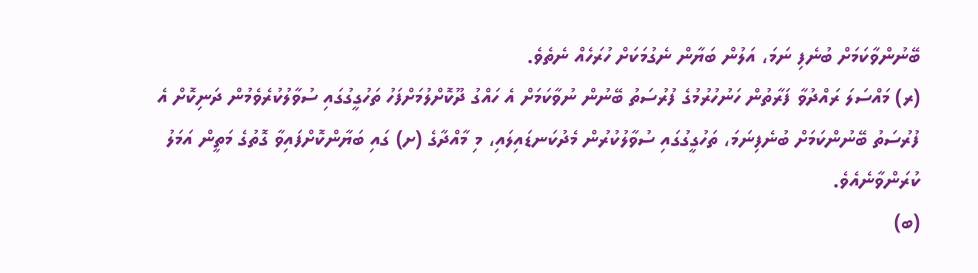ބޭނުންވާކަމަށް ބުނެފި ނަމަ، އަލުން ބަޔާން ނެގުމަކަށް ހުރަހެއް ނެތެވެ.
(ރ) މައްސަލަ ރައްދުވާ ފަރާތުން ހަނުހުރުމުގެ ފުރުސަތު ބޭނުން ނުވާކަމަށް އެ ހައްގު ދޫކޮށްލުމަށްފަހު ތަހުގީގުގައި ސުވާލުކުރެވެމުން ދަނިކޮށް އެ ފުރުސަތު ބޭނުންކަމަށް ބުނެފިނަމަ، ތަހުގީގުގައި ސުވާލުކުރުން މެދުކަނޑައިލައި، މި މާއްދާގެ (ށ) ގައި ބަޔާންކޮށްފައިވާ ގޮތުގެ މަތީން އަމަލު ކުރަންވާނެއެވެ.
(ބ)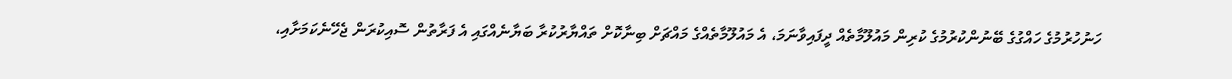ހަނުހުރުމުގެ ހައްގުގެ ބޭނުންކުރުމުގެ ކުރިން މައުލޫމާތެއް ދީފައިވާނަމަ، އެ މައުލޫމާތެއްގެ މައްޗަށް ބިނާކޮށް ތައްޔާރުކުރާ ބަޔާނެއްގައި އެ ފަރާތުން ސޮއިކުރަން ޖެހޭނެކަމަށާއި،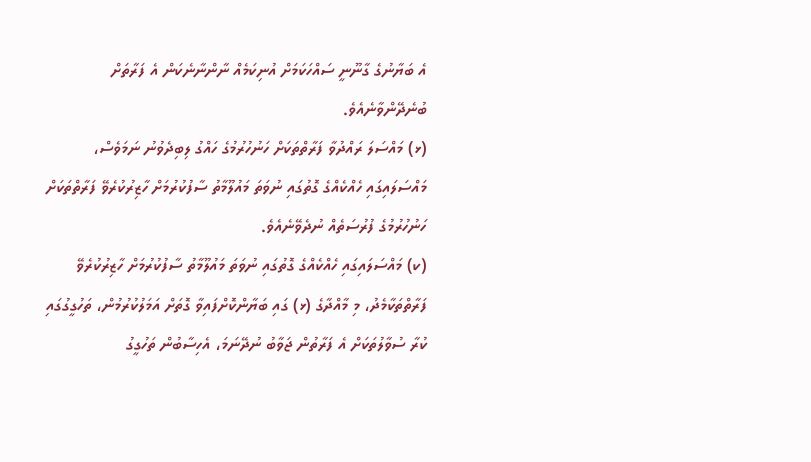އެ ބަޔާނުގެ ގާނޫނީ ސައްހަކަމަށް އުނިކަމެއް ނާންނާނެކަން އެ ފަރާތަށް ބުނެދޭންވާނެއެވެ.
(ޅ) މައްސަލަ ރައްދުވާ ފަރާތްތަކަށް ހަނުހުރުމުގެ ހައްގު ލިބިދެވުނު ނަމަވެސް، މައްސަލައިގައި ހެއްކެއްގެ ގޮތުގައި ނުވަތަ މައުލޫމާތު ސާފުކުރުމަށް ހާޒިރުކުރެވޭ ފަރާތްތަކަށް ހަނުހުރުމުގެ ފުރުސަތެއް ނުދެވޭނެއެވެ.
(ކ) މައްސަލައިގައި ހެއްކެއްގެ ގޮތުގައި ނުވަތަ މައުލޫމާތު ސާފުކުރުމަށް ހާޒިރުކުރެވޭ ފަރާތްތަކާމެދު، މި މާއްދާގެ (ޅ) ގައި ބަޔާންކޮށްފައިވާ ގޮތަށް އަމަލުކުރުމުން، ތަހުގީގުގައި ކުރާ ސުވާލުތަކަށް އެ ފަރާތުން ޖަވާބު ނުދޭނަމަ، އެހިސާބުން ތަހުގީގު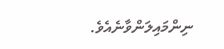ނިންމައިލަންވާނެއެވެ.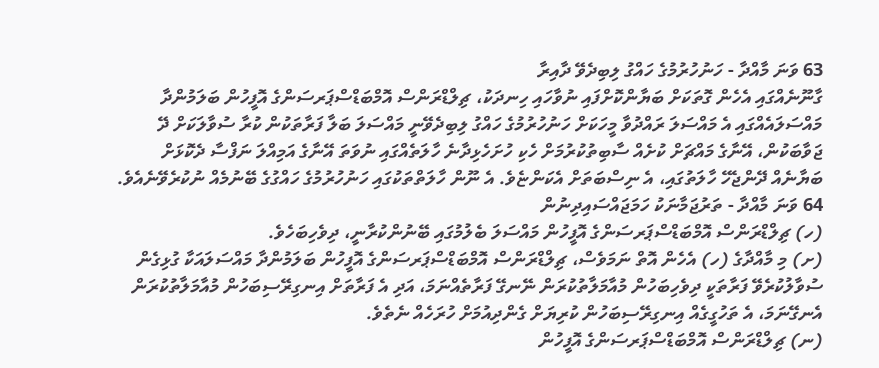63 ވަނަ މާއްދާ - ހަނުހުރުމުގެ ހައްގު ލިބިދެވޭ ދާއިރާ
ގާނޫނެއްގައި އެހެން ގޮތަކަށް ބަޔާންކޮށްފައި ނުވާހައި ހިނދަކު، ޗިލްޑްރަންސް އޮމްބަޑްސްޕަރސަންގެ އޮފީހުން ބަލަމުންދާ މައްސަލައެއްގައި އެ މައްސަލަ ރައްދުވާ މީހަކަށް ހަނުހުރުމުގެ ހައްގު ލިބިދެވޭނީ މައްސަލަ ބަލާ ފަރާތަކުން ކުރާ ސުވާލަކަށް ދޭ ޖަވާބަކުން، އޭނާގެ މައްޗަށް ކުށެއް ސާބިތުކުރުމަށް ހެކި ހުށަހެޅިދާނެ ހާލަތެއްގައި ނުވަތަ އޭނާގެ އަމިއްލަ ނަފްސާ ދެކޮޅަށް ބަޔާނެއް ދޭންޖެހޭ ހާލަތުގައި، އެ ނިސްބަތަށް އެކަންޏެވެ. އެ ނޫން ހާލަތްތަކުގައި ހަނުހުރުމުގެ ހައްގުގެ ބޭނުމެއް ނުކުރެވޭނެއެވެ.
64 ވަނަ މާއްދާ - ތަރުޖަމާނަކު ހަމަޖައްސައިދިނުން
(ހ) ޗިލްޑްރަންސް އޮމްބަޑްސްޕަރސަންގެ އޮފީހުން މައްސަލަ ބެލުމުގައި ބޭނުންކުރާނީ، ދިވެހިބަހެވެ.
(ށ) މި މާއްދާގެ (ހ) އެހެން އޮތް ނަމަވެސް، ޗިލްޑްރަންސް އޮމްބަޑްސްޕަރސަންގެ އޮފީހުން ބަލަމުންދާ މައްސަލައަކާ ގުޅިގެން ސުވާލުކުރެވޭ ފަރާތަކީ ދިވެހިބަހުން މުއާމަލާތުކުރަން ނޭނގޭ ފަރާތެއްނަމަ، އަދި އެ ފަރާތަށް އިނގިރޭސިބަހުން މުއާމަލާތުކުރަން އެނގޭނަމަ، އެ ތަހުގީގެއް އިނގިރޭސިބަހުން ކުރިޔަށް ގެންދިއުމަށް ހުރަހެއް ނެތެވެ.
(ނ) ޗިލްޑްރަންސް އޮމްބަޑްސްޕަރސަންގެ އޮފީހުން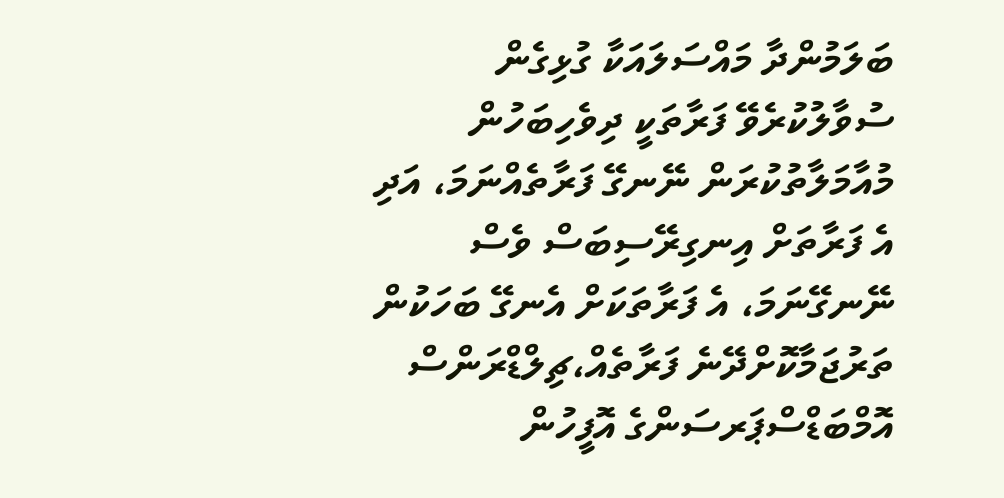ބަލަމުންދާ މައްސަލައަކާ ގުޅިގެން ސުވާލުކުރެވޭ ފަރާތަކީ ދިވެހިބަހުން މުއާމަލާތުކުރަން ނޭނގޭ ފަރާތެއްނަމަ، އަދި އެ ފަރާތަށް އިނގިރޭސިބަސް ވެސް ނޭނގޭނަމަ، އެ ފަރާތަކަށް އެނގޭ ބަހަކުން ތަރުޖަމާކޮށްދޭނެ ފަރާތެއް،ޗިލްޑްރަންސް އޮމްބަޑްސްޕަރސަންގެ އޮފީހުން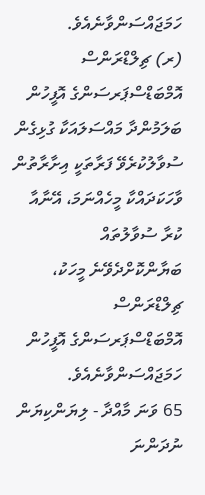ހަމަޖައްސަންވާނެއެވެ.
(ރ) ޗިލްޑްރަންސް އޮމްބަޑްސްޕަރސަންގެ އޮފީހުން ބަލަމުންދާ މައްސަލައަކާ ގުޅިގެން ސުވާލުކުރެވޭ ފަރާތަކީ އިށާރާތުން ވާހަކަދައްކާ މީހެއްނަމަ، އޭނާއާ ކުރާ ސުވާލުތައް ބަޔާންކޮށްދެވޭނެ މީހަކު، ޗިލްޑްރަންސް އޮމްބަޑްސްޕަރސަންގެ އޮފީހުން ހަމަޖައްސަންވާނެއެވެ.
65 ވަނަ މާއްދާ - ލިޔަންކިޔަން ނުދަންނަ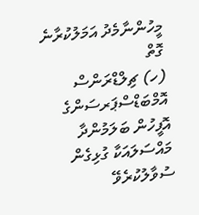މީހުންނާމެދު އަމަލުކުރާނެ ގޮތް
(ހ) ޗިލްޑްރަންސް އޮމްބަޑްސްޕަރސަންގެ އޮފީހުން ބަލަމުންދާ މައްސަލައަކާ ގުޅިގެން ސުވާލުކުރެވޭ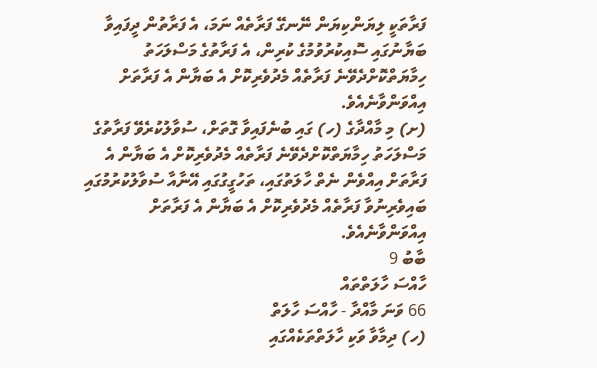ފަރާތަކީ ލިޔަންކިޔަން ނޭނގޭ ފަރާތެއް ނަމަ، އެ ފަރާތުން ދީފައިވާ ބަޔާނުގައި ސޮއިކުރުވުމުގެ ކުރިން، އެ ފަރާތުގެ މަސްލަހަތު ހިމާޔަތްކޮށްދެވޭނެ ފަރާތެއް މެދުވެރިކޮށް އެ ބަޔާން އެ ފަރާތަށް އިއްވަންވާނެއެވެ.
(ށ) މި މާއްދާގެ (ހ) ގައި ބުނެފައިވާ ގޮތަށް، ސުވާލުކުރެވޭ ފަރާތުގެ މަސްލަހަތު ހިމާޔަތްކޮށްދެވޭނެ ފަރާތެއް މެދުވެރިކޮށް އެ ބަޔާން އެ ފަރާތަށް އިއްވެން ނެތް ހާލަތުގައި، ތަހުގީގުގައި އޭނާއާ ސުވާލުކުރުމުގައި ބައިވެރިނުވާ ފަރާތެއް މެދުވެރިކޮށް އެ ބަޔާން އެ ފަރާތަށް އިއްވަންވާނެއެވެ.
ބާބު 9
ހާއްސަ ހާލަތްތައް
66 ވަނަ މާއްދާ - ހާއްސަ ހާލަތް
(ހ) ދިމާވާ ވަކި ހާލަތްތަކެއްގައި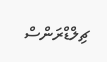ޗިލްޑްރަންސް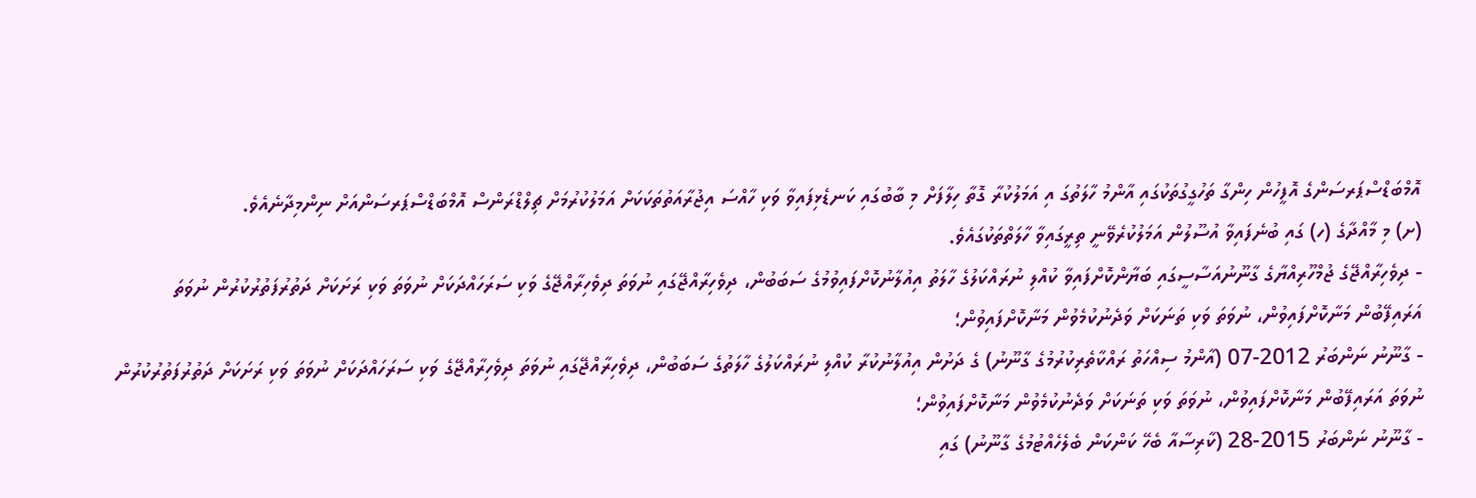އޮމްބަޑްސްޕަރސަންގެ އޮފީހުން ހިންގާ ތަހުގީގުތަކުގައި އާންމު ހާލަތުގަ އި އަމަލުކުރާ ގޮތާ ހިލާފަށް މި ބާބުގައި ކަނޑެޅިފައިވާ ވަކި ހާއްސަ އިޖުރާއަތުތަކަކަށް އަމަލުކުރުމަށް ޗިލްޑްރަންސް އޮމްބަޑްސްޕަރސަންއަށް ނިންމިދާނެއެވެ.
(ށ) މި މާއްދާގެ (ހ) ގައި ބުނެފައިވާ އުސޫލުން އަމަލުކުރެވޭނީ ތިރީގައިވާ ހާލަތްތަކުގައެވެ.
- ދިވެހިރާއްޖޭގެ ޖުމްހޫރިއްޔާގެ ގާނޫނުއަސާސީގައި ބަޔާންކޮށްފައިވާ ކުއްލި ނުރައްކަލުގެ ހާލަތު އިއުލާނުކޮށްފައިވުމުގެ ސަބަބުން، ދިވެހިރާއްޖޭގައި ނުވަތަ ދިވެހިރާއްޖޭގެ ވަކި ސަރަހައްދަކަށް ނުވަތަ ވަކި ރަށަކަށް ދަތުރުފަތުރުކުރުން ނުވަތަ އަރައިފޭބުން މަނާކޮށްފައިވުން، ނުވަތަ ވަކި ތަނަކަށް ވަދެނުކުމެވުން މަނާކޮށްފައިވުން؛
- ގާނޫނު ނަންބަރު 2012-07 (އާންމު ސިއްހަތު ރައްކާތެރިކުރުމުގެ ގާނޫނު) ގެ ދަށުން އިއުލާނުކުރާ ކުއްލި ނުރައްކަލުގެ ހާލަތުގެ ސަބަބުން، ދިވެހިރާއްޖޭގައި ނުވަތަ ދިވެހިރާއްޖޭގެ ވަކި ސަރަހައްދަކަށް ނުވަތަ ވަކި ރަށަކަށް ދަތުރުފަތުރުކުރުން ނުވަތަ އަރައިފޭބުން މަނާކޮށްފައިވުން، ނުވަތަ ވަކި ތަނަކަށް ވަދެނުކުމެވުން މަނާކޮށްފައިވުން؛
- ގާނޫނު ނަންބަރު 2015-28 (ކާރިސާއާ ބެހޭ ކަންކަން ބެލެހެއްޓުމުގެ ގާނޫނު) ގައި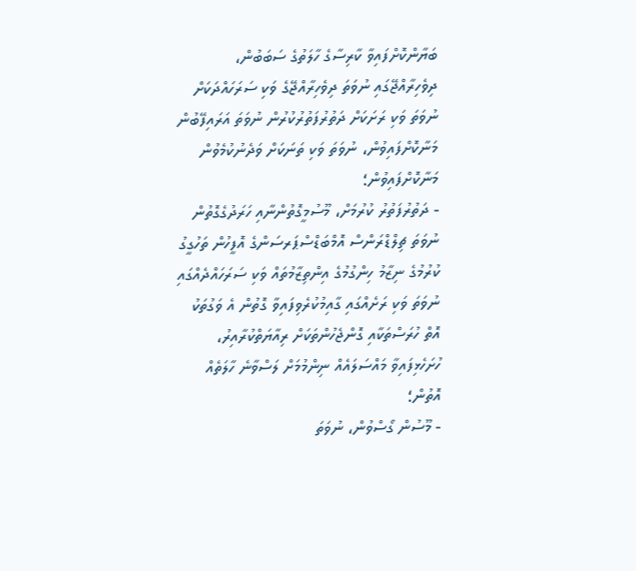ބަޔާންކޮށްފައިވާ ކާރިސާގެ ހާލަތުގެ ސަބަބުން، ދިވެހިރާއްޖޭގައި ނުވަތަ ދިވެހިރާއްޖޭގެ ވަކި ސަރަހައްދަކަށް ނުވަތަ ވަކި ރަށަކަށް ދަތުރުފަތުރުކުރުން ނުވަތަ އަރައިފޭބުން މަނާކޮށްފައިވުން، ނުވަތަ ވަކި ތަނަކަށް ވަދެނުކުމެވުން މަނާކޮށްފައިވުން؛
- ދަތުރުފަތުރު ކުރުމަށް، މޫސުމީގޮތުންނާއި ހަރަދުގެގޮތުން ނުވަތަ ޗިލްޑްރަންސް އޮމްބަޑްސްޕަރސަންގެ އޮފީހުން ތަހުގީގު ކުރުމުގެ ނިޒާމު ހިންގުމުގެ އިންތިޒާމުތައް ވަކި ސަރަހައްދެއްގައި ނުވަތަ ވަކި ރަށެއްގައި ގާއިމުކުރެވިފައިވާ ގޮތުން އެ ވަގުތަކު އޮތް ހުރަސްތަކާއި ގޮންޖެހުންތަކަށް ރިއާޔަތްކުރާއިރު، ހުށަހެޅިފައިވާ މައްސަލައެއް ނިންމުމަށް ލަސްވާނެ ހާލަތެއް އޮތުން؛
- މޫސުން ގޯސްވުން، ނުވަތަ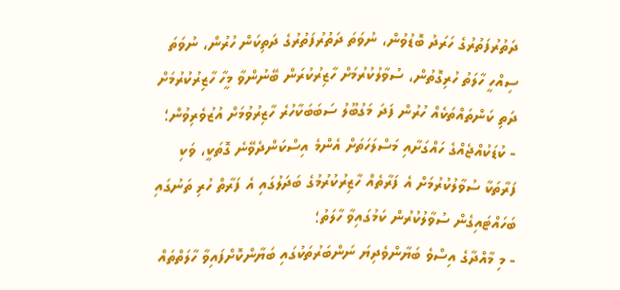ދަތުރުފަތުރުގެ ހަރަދު ބޮޑުވުން، ނުވަތަ ދަތުރުފަތުރުގެ ދަތިކަން ހުރުން، ނުވަތަ ސިއްހީ ހާލަތު ހުރިގޮތުން، ސުވާލުކުރުމަށް ހާޒިރުކުރަން ބޭނުންވާ މީހާ ހާޒިރުކުރުމަށް ދަތި ކަންތައްތަކެއް ހުރުން ފަދަ މަގުބޫލު ސަބަބަކާހުރެ ހާޒިރުވުމަށް އުޒުވެރިވުން؛
- ކުޑަކުއްޖެއްގެ ހައްގަށާއި މަސްލަހަތަށް އެންމެ އިސްކަންދެވޭނެ ގޮތަކީ، ވަކި ފަރާތަކާ ސުވާލުކުރުމަށް އެ ފަރާތެއް ހާޒިރުކުރުމުގެ ބަދަލުގައި އެ ފަރާތް ހުރި ތަނުގައި ބަހައްޓައިގެން ސުވާލުކުރުން ކަމުގައިވާ ހާލަތު؛
- މި މާއްދާގެ އިސްވެ ބަޔާންވެދިޔަ ނަންބަރުތަކުގައި ބަޔާންކޮށްފައިވާ ހާލަތްތައް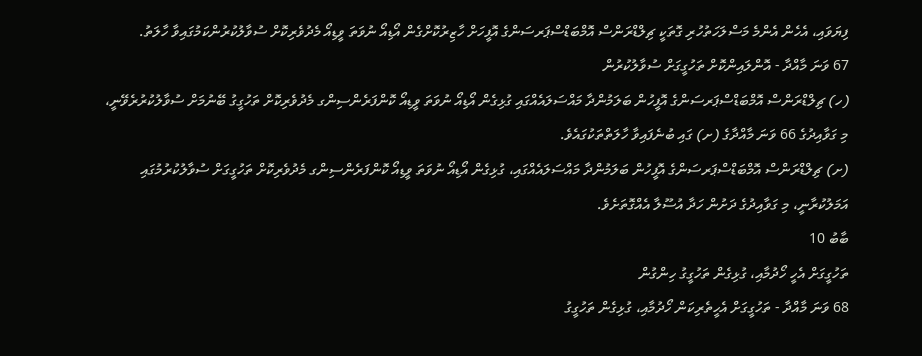ފިޔަވައި، އެހެން އެންމެ މަސްލަހަތުހުރި ގޮތަކީ ޗިލްޑްރަންސް އޮމްބަޑްސްޕަރސަންގެ އޮފީހަށް ހާޒިރުކޮށްގެން އޯޑިއޯ ނުވަތަ ވީޑިއޯ މެދުވެރިކޮށް ސުވާލުކުރުންކަމުގައިވާ ހާލަތު.
67 ވަނަ މާއްދާ - އޮންލައިންކޮށް ތަހުގީގަށް ސުވާލުކުރުން
(ހ) ޗިލްޑްރަންސް އޮމްބަޑްސްޕަރސަންގެ އޮފީހުން ބަލަމުންދާ މައްސަލައެއްގައި ގުޅިގެން އޯޑިއޯ ނުވަތަ ވީޑިއޯ ކޮންފަރެންސިންގ މެދުވެރިކޮށް ތަހުގީގު ބޭނުމަށް ސުވާލުކުރުރެވޭނީ، މި ގަވާއިދުގެ 66 ވަނަ މާއްދާގެ (ށ) ގައި ބުނެފައިވާ ހާލަތްތަކުގައެވެ.
(ށ) ޗިލްޑްރަންސް އޮމްބަޑްސްޕަރސަންގެ އޮފީހުން ބަލަމުންދާ މައްސަލައެއްގައި، ގުޅިގެން އޯޑިއޯ ނުވަތަ ވީޑިއޯ ކޮންފަރެންސިންގ މެދުވެރިކޮށް ތަހުގީގަށް ސުވާލުކުރުމުގައި އަމަލުކުރާނީ، މި ގަވާއިދުގެ ދަށުން ހަދާ އުސޫލާ އެއްގޮތަށެވެ.
ބާބު 10
ތަހުގީގަށް އެހީ ހޯދުމާއި، ގުޅިގެން ތަހުގީގު ހިންގުން
68 ވަނަ މާއްދާ - ތަހުގީގަށް އެހީތެރިކަން ހޯދުމާއި، ގުޅިގެން ތަހުގީގު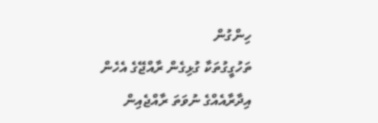ހިންގުން
ތަހުގީގުތަކާ ގުޅިގެން ރާއްޖޭގެ އެހެން އިދާރާއެއްގެ ނުވަތަ ރާއްޖެއިން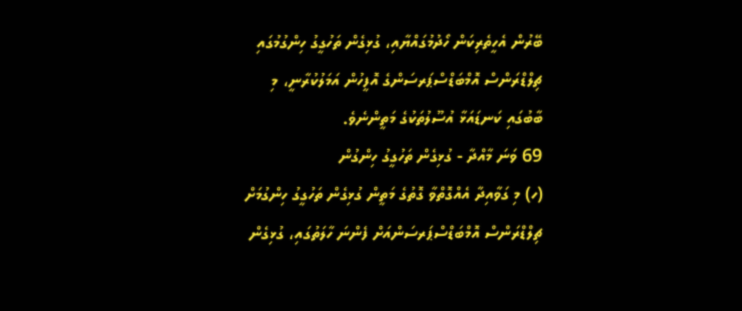ބޭރުން އެހީތެރިކަން ހޯދުމުގައްޔާއި، ގުޅިގެން ތަހުގީގު ހިންގުމުގައި ޗިލްޑްރަންސް އޮމްބަޑްސްޕަރސަންގެ އޮފީހުން އަމަލުކުރާނީ، މި ބާބުގައި ކަނޑައަޅާ އުސޫލުތަކުގެ މަތީންނެވެ.
69 ވަނަ މާއްދާ - ގުޅިގެން ތަހުގީގު ހިންގުން
(ހ) މި ގަވާއިދާ އެއްގޮތްވާ ގޮތުގެ މަތީން ގުޅިގެން ތަހުގީގު ހިންގުމަށް ޗިލްޑްރަންސް އޮމްބަޑްސްޕަރސަންއަށް ފެންނަ ހާލަތުގައި، ގުޅިގެން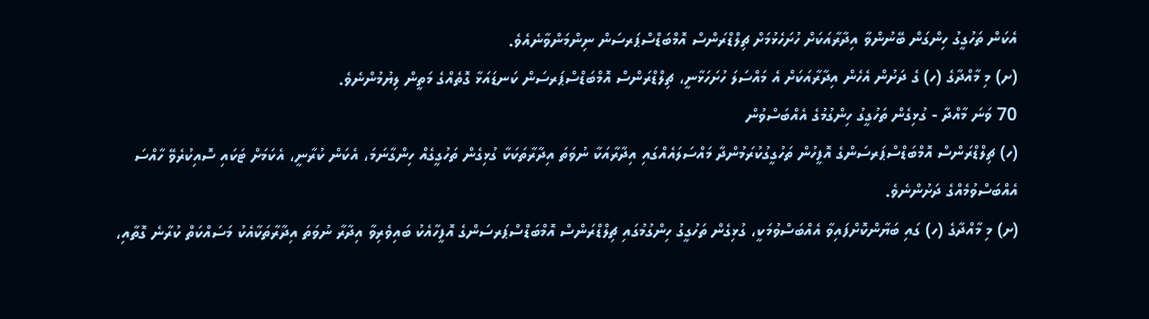އެކަން ތަހުގީގު ހިންގަން ބޭނުންވާ އިދާރާއަކަށް ހުށަހެޅުމަށް ޗިލްޑްރަންސް އޮމްބަޑްސްޕަރސަން ނިންމަންވާނެއެވެ.
(ށ) މި މާއްދާގެ (ހ) ގެ ދަށުން އެހެން އިދާރާއަކަށް އެ މައްސަލަ ހުށަހަޅާނީ، ޗިލްޑްރަންސް އޮމްބަޑްސްޕަރސަން ކަނޑައަޅާ ގޮތެއްގެ މަތީން ލިޔުމުންނެވެ.
70 ވަނަ މާއްދާ - ގުޅިގެން ތަހުގީގު ހިންގުމުގެ އެއްބަސްވުން
(ހ) ޗިލްޑްރަންސް އޮމްބަޑްސްޕަރސަންގެ އޮފީހުން ތަހުގީގުކުރަމުންދާ މައްސަލައެއްގައި އިދާރާއަކާ ނުވަތަ އިދާރާތަކަކާ ގުޅިގެން ތަހުގީގެއް ހިންގާނަމަ، އެކަން ކުރާނީ، އެކަމަށް ޓަކައި ސޮއިކުރެވޭ ހާއްސަ އެއްބަސްވުމެއްގެ ދަށުންނެވެ.
(ށ) މި މާއްދާގެ (ހ) ގައި ބަޔާންކޮށްފައިވާ އެއްބަސްވުމަކީ، ގުޅިގެން ތަހުގީގު ހިންގުމުގައި ޗިލްޑްރަންސް އޮމްބަޑްސްޕަރސަންގެ އޮފީހާއެކު ބައިވެރިވާ އިދާރާ ނުވަތަ އިދާރާތަކާއެކު މަސައްކަތް ކުރާނެ ގޮތާއި،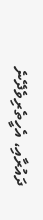ދައުރާއި، އެހީތެރިވެދޭނެ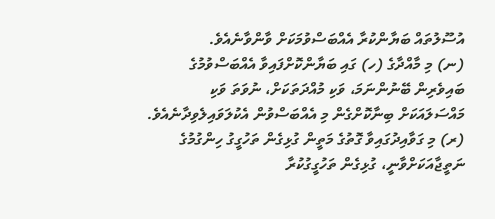އުސޫލުތައް ބަޔާންކުރާ އެއްބަސްވުމަކަށް ވާންވާނެއެވެ.
(ނ) މި މާއްދާގެ (ހ) ގައި ބަޔާންކޮށްފައިވާ އެއްބަސްވުމުގެ ބައިވެރިން ބޭނުންނަމަ، ވަކި މުއްދަތަކަށް، ނުވަތަ ވަކި މައްސަލައަކަށް ބިނާކޮށްގެން މި އެއްބަސްވުން އެކުލަވައިލެވިދާނެއެވެ.
(ރ) މި ގަވާއިދުގައިވާ ގޮތުގެ މަތީން ގުޅިގެން ތަހުގީގު ހިންގުމުގެ ނަތީޖާއަކަށްވާނީ، ގުޅިގެން ތަހުގީގުކުރާ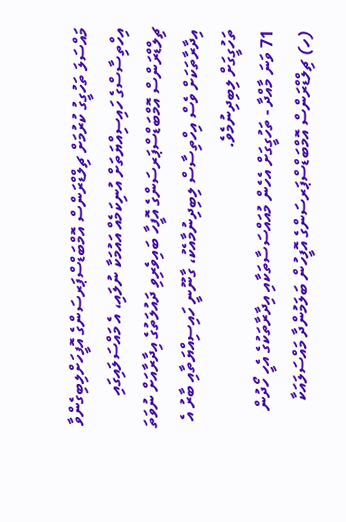މައްސަލަ ތަހުގީގު ކުރުމަށް ޗިލްޑްރަންސް އޮމްބަޑްސްޕަރސަންގެ އޮފީހަށްލިބިގެންވާ އިހްތިސާސްގެ ހައިސިއްޔަތަށް އުނިކަމެއް އައުމަކާ ނުލައި، އެ މައްސަލައިގައި ޗިލްޑްރަންސް އޮމްބަޑްސްޕަރސަންގެ އޮފީހާ ބައިވެރިވި ދައުލަތުގެ އިދާރާއަށް ނުވަތަ އިދާރާތަކަށް ވެސް އިހްތިސާސް ލިބިދިނުމާއެކު، ގާނޫނީ ހައިސިއްޔަތާއި ބާރު އެ ތަހުގީގަށް ލިބިދިނުމެވެ.
71 ވަނަ މާއްދާ - ތަހުގީގަށް އެހެން މުއައްސަސާތަކާއި އިދާރާތަކުގެ އެހީ ހޯދުން
(ހ) ޗިލްޑްރަންސް އޮމްބަޑްސްޕަރސަންގެ އޮފީހުން ބަލަމުންދާ މައްސަލައަކާ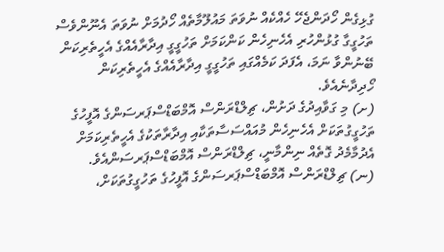ގުޅިގެން ހޯދަންޖެހޭ ހެއްކެއް ނުވަތަ މައުލޫމާތެއް ހޯދުމަށް ނުވަތަ އެނޫންވެސް ތަހުގީގާ ގުޅުންހުރި އެހެނިހެން ކަންކަމަށް ތަހުގީގީ އިދާރާއެއްގެ އެހީތެރިކަން ބޭނުންވާ ނަމަ، އެފަދަ ކަމެއްގައި ތަހުގީގީ އިދާރާއެއްގެ އެހީތެރިކަން ހޯދިދާނެއެވެ.
(ށ) މި ގަވާއިދުގެ ދަށުން، ޗިލްޑްރަންސް އޮމްބަޑްސްޕަރސަންގެ އޮފީހުގެ ތަހުގީގުތަކަށް އެހެނިހެން މުއައްސަސާތަކާއި އިދާރާތަކުގެ އެހީތެރިކަމަށް އެދުމާމެދު ގޮތެއް ނިންމާނީ، ޗިލްޑްރަންސް އޮމްބަޑްސްޕަރސަންއެވެ.
(ނ) ޗިލްޑްރަންސް އޮމްބަޑްސްޕަރސަންގެ އޮފީހުގެ ތަހުގީގުތަކަށް،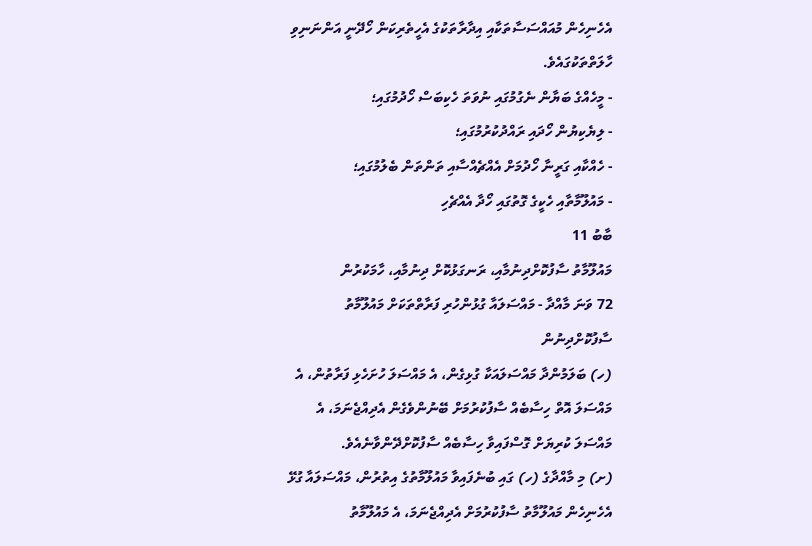އެހެނިހެން މުއައްސަސާތަކާއި އިދާރާތަކުގެ އެހީތެރިކަން ހޯދޭނީ އަންނަނިވި ހާލަތްތަކުގައެވެ.
- މީހެއްގެ ބަޔާން ނެގުމުގައި ނުވަތަ ހެކިބަސް ހޯދުމުގައި؛
- ލިޔެކިޔުން ހޯދައި ރައްދުކުރުމުގައި؛
- ހެއްކާއި ގަރީނާ ހޯދުމަށް އެއްޗެއްސާއި ތަންތަން ބެލުމުގައި؛
- މައުލޫމާތާއި ހެކީގެ ގޮތުގައި ހޯދާ އެއްޗެހި
ބާބު 11
މައުލޫމާތު ސާފުކޮށްދިނުމާއި، ރަނގަޅުކޮށް ދިނުމާއި، ހާމަކުރުން
72 ވަނަ މާއްދާ - މައްސަލައާ ގުޅުންހުރި ފަރާތްތަކަށް މައުލޫމާތު ސާފުކޮށްދިނުން
(ހ) ބަލަމުންދާ މައްސަލައަކާ ގުޅިގެން، އެ މައްސަލަ ހުށަހެޅި ފަރާތުން، އެ މައްސަލަ އޮތް ހިސާބެއް ސާފުކުރުމަށް ބޭނުންވެގެން އެދިއްޖެނަމަ، އެ މައްސަލަ ކުރިޔަށް ގޮސްފައިވާ ހިސާބެއް ސާފުކޮށްދޭންވާނެއެވެ.
(ށ) މި މާއްދާގެ (ހ) ގައި ބުނެފައިވާ މައުލޫމާތުގެ އިތުރުން، މައްސަލައާ ގުޅޭ އެހެނިހެން މައުލޫމާތު ސާފުކުރުމަށް އެދިއްޖެނަމަ، އެ މައުލޫމާތު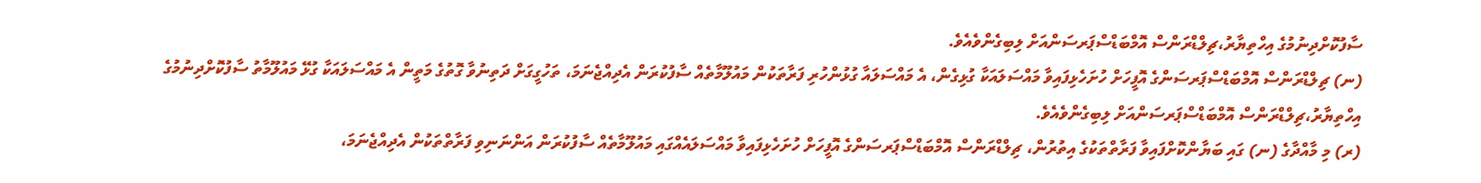ސާފުކޮށްދިނުމުގެ އިހްތިޔާރު،ޗިލްޑްރަންސް އޮމްބަޑްސްޕަރސަންއަށް ލިބިގެންވެއެވެ.
(ނ) ޗިލްޑްރަންސް އޮމްބަޑްސްޕަރސަންގެ އޮފީހަށް ހުށަހެޅިފައިވާ މައްސަލައަކާ ގުޅިގެން، އެ މައްސަލައާ ގުޅުންހުރި ފަރާތަކުން މައުލޫމާތެއް ސާފުކުރަން އެދިއްޖެނަމަ، ތަހުގީގަށް ދަތިނުވާ ގޮތުގެ މަތީން އެ މައްސަލައަކާ ގުޅޭ މައުލޫމާތު ސާފުކޮށްދިނުމުގެ އިހްތިޔާރު،ޗިލްޑްރަންސް އޮމްބަޑްސްޕަރސަންއަށް ލިބިގެންވެއެވެ.
(ރ) މި މާއްދާގެ (ނ) ގައި ބަޔާންކޮށްފައިވާ ފަރާތްތަކުގެ އިތުރުން، ޗިލްޑްރަންސް އޮމްބަޑްސްޕަރސަންގެ އޮފީހަށް ހުށަހެޅިފައިވާ މައްސަލައެއްގައި މައުލޫމާތެއް ސާފުކުރަން އަންނަނިވި ފަރާތްތަކުން އެދިއްޖެނަމަ،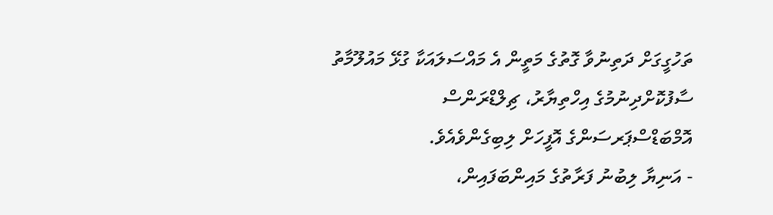ތަހުގީގަށް ދަތިނުވާ ގޮތުގެ މަތީން އެ މައްސަލައަކާ ގުޅޭ މައުލޫމާތު ސާފުކޮށްދިނުމުގެ އިހްތިޔާރު، ޗިލްޑްރަންސް އޮމްބަޑްސްޕަރސަންގެ އޮފީހަށް ލިބިގެންވެއެވެ.
- އަނިޔާ ލިބުނު ފަރާތުގެ މައިންބަފައިން،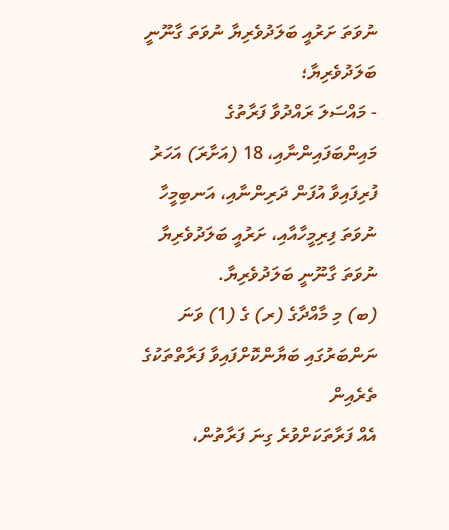ނުވަތަ ށަރުއީ ބަލަދުވެރިޔާ ނުވަތަ ގާނޫނީ ބަލަދުވެރިޔާ؛
- މައްސަލަ ރައްދުވާ ފަރާތުގެ މައިންބަފައިންނާއި، 18 (އަށާރަ) އަހަރު ފުރިފައިވާ އުފަން ދަރިންނާއި، އަނބިމީހާ ނުވަތަ ފިރިމީހާއާއި، ށަރުއީ ބަލަދުވެރިޔާ ނުވަތަ ގާނޫނީ ބަލަދުވެރިޔާ.
(ބ) މި މާއްދާގެ (ރ) ގެ (1) ވަނަ ނަންބަރުގައި ބަޔާންކޮށްފައިވާ ފަރާތްތަކުގެ ތެރެއިން
އެއް ފަރާތަކަށްވުރެ ގިނަ ފަރާތުން،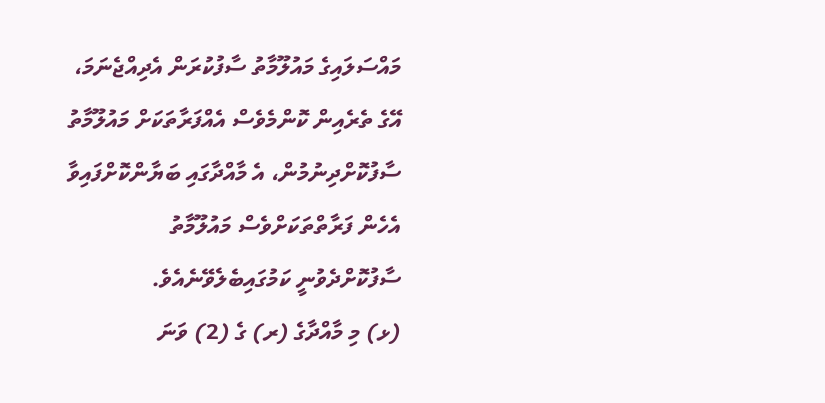މައްސަލައިގެ މައުލޫމާތު ސާފުކުރަން އެދިއްޖެނަމަ، އޭގެ ތެރެއިން ކޮންމެވެސް އެއްފަރާތަކަށް މައުލޫމާތު ސާފުކޮށްދިނުމުން، އެ މާއްދާގައި ބަޔާންކޮށްފައިވާ އެހެން ފަރާތްތަކަށްވެސް މައުލޫމާތު ސާފުކޮށްދެވުނީ ކަމުގައިބެލެވޭނެއެވެ.
(ޅ) މި މާއްދާގެ (ރ) ގެ (2) ވަނަ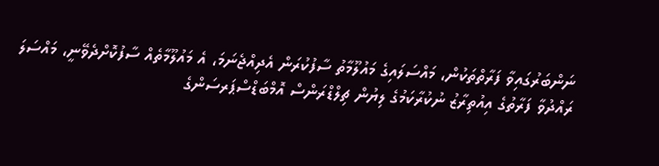ނަންބަރުގައިވާ ފަރާތްތަކުން، މައްސަލައިގެ މައުލޫމާތު ސާފުކުރަން އެދިއްޖެނަމަ، އެ މައުލޫމާތެއް ސާފުކޮށްދެވޭނީ، މައްސަލަ ރައްދުވާ ފަރާތުގެ އިއުތިރާޒު ނުކުރާކަމުގެ ލިޔުން ޗިލްޑްރަންސް އޮމްބަޑްސްޕަރސަންގެ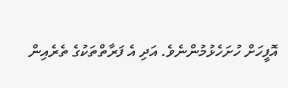އޮފީހަށް ހުށަހެޅުމުންނެވެ. އަދި އެ ފަރާތްތަކުގެ ތެރެއިން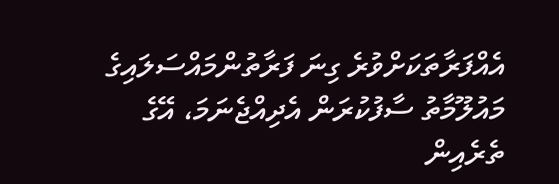އެއްފަރާތަކަށްވުރެ ގިނަ ފަރާތުންމައްސަލައިގެ މައުލޫމާތު ސާފުކުރަން އެދިއްޖެނަމަ، އޭގެ ތެރެއިން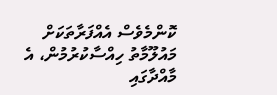ކޮންމެވެސް އެއްފަރާތަކަށް މައުލޫމާތު ހިއްސާކުރުމުން، އެ މާއްދާގައި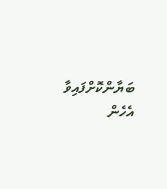ބަޔާންކޮށްފައިވާ އެހެން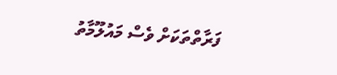ފަރާތްތަކަށް ވެސް މައުލޫމާތު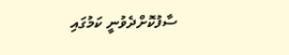ސާފުކޮށްދެވުނީ ކަމުގައި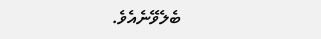ބެލެވޭނެއެވެ.